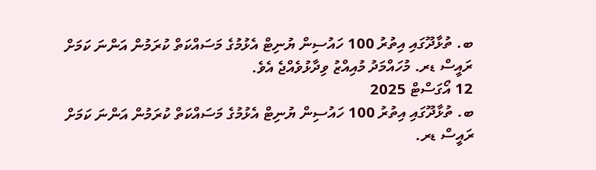ބ. ތުޅާދޫގައި އިތުރު 100 ހައުސިން ޔުނިޓް އެޅުމުގެ މަސައްކަތް ކުރަމުން އަންނަ ކަމަށް ރައީސް ޑރ. މުހައްމަދު މުއިއްޒު ވިދާޅުވެއްޖެ އެވެ.
12 އޯގަސްޓް 2025
ބ. ތުޅާދޫގައި އިތުރު 100 ހައުސިން ޔުނިޓް އެޅުމުގެ މަސައްކަތް ކުރަމުން އަންނަ ކަމަށް ރައީސް ޑރ.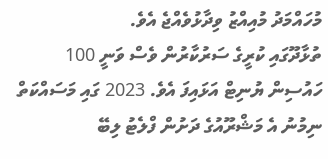މުހައްމަދު މުއިއްޒު ވިދާޅުވެއްޖެ އެވެ.
ތުޅާދޫގައި ކުރީގެ ސަރުކާރުން ވެސް ވަނީ 100 ހައުސިން ޔުނިޓް އަޅައިފަ އެވެ. 2023 ގައި މަސައްކަތް ނިމުނު އެ މަޝްރޫއުގެ ދަށުން ފްލެޓު ލިބޭ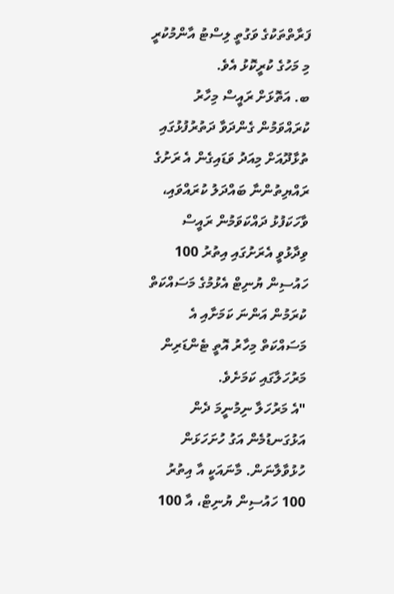ފަރާތްތަކުގެ ވަގުތީ ލިސްޓު އާންމުކުރީ މި މަހުގެ ކުރީކޮޅު އެވެ.
ބ. އަތޮޅަށް ރައީސް މިހާރު ކުރައްވަމުން ގެންދަވާ ދަތުރުފުޅުގައި ތުޅާދޫއަށް މިއަދު ވަޑައިގެން އެ ރަށުގެ ރައްޔިތުންނާ ބައްދަލު ކުރައްވައި، ވާހަކަފުޅު ދައްކަވަމުން ރައީސް ވިދާޅުވީ އެރަށުގައި އިތުރު 100 ހައުސިން ޔުނިޓް އެޅުމުގެ މަސައްކަތް ކުރަމުން އަންނަ ކަމަށާއި އެ މަސައްކަތް މިހާރު އޮތީ ޓެންޑަރިން މަރުހަލާގައި ކަމަށެވެ.
"އެ މަރުހަލާ ނިމުނީމަ ދެން އަޅުގަނޑުމެން އަގު ހުށަހަޅަން ހުޅުވާލާނަން. މާނައަކީ އާ އިތުރު 100 ހައުސިން ޔުނިޓް، އާ 100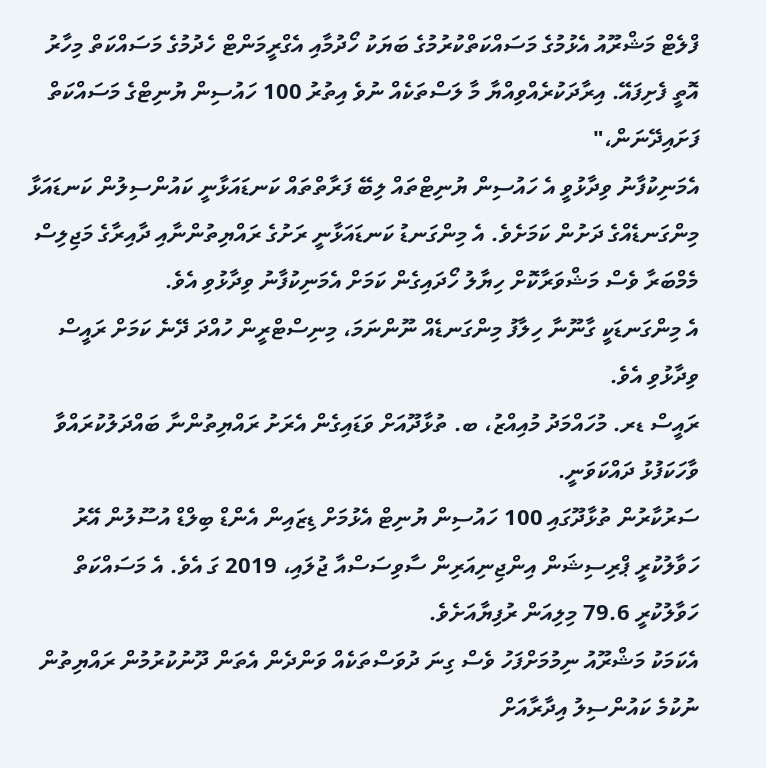ފްލެޓް މަޝްރޫއު އެޅުމުގެ މަސައްކަތްކުރުމުގެ ބަޔަކު ހޯދުމާއި އެގްރީމަންޓް ހެދުމުގެ މަސައްކަތް މިހާރު އޮތީ ފެށިފައޭ. އިރާދަކުރެއްވިއްޔާ މާ ލަސްތަކެއް ނުވެ އިތުރު 100 ހައުސިން ޔުނިޓްގެ މަސައްކަތް ފަށައިދޭނަން،"
އެމަނިކުފާނު ވިދާޅުވީ އެ ހައުސިން ޔުނިޓްތައް ލިބޭ ފަރާތްތައް ކަނޑައަޅާނީ ކައުންސިލުން ކަނޑައަޅާ މިންގަނޑެއްގެ ދަށުން ކަމަށެވެ. އެ މިންގަނޑު ކަނޑައަޅާނީ ރަށުގެ ރައްޔިތުންނާއި ދާއިރާގެ މަޖިލިސް މެމްބަރާ ވެސް މަޝްވަރާކޮށް ހިޔާލު ހޯދައިގެން ކަމަށް އެމަނިކުފާނު ވިދާޅުވި އެވެ.
އެ މިންގަނޑަކީ ގާނޫނާ ހިލާފު މިންގަނޑެއް ނޫންނަމަ، މިނިސްޓްރީން ހުއްދަ ދޭނެ ކަމަށް ރައީސް ވިދާޅުވި އެވެ.
ރައީސް ޑރ. މުހައްމަދު މުއިއްޒު، ބ. ތުޅާދޫއަށް ވަޑައިގެން އެރަށު ރައްޔިތުންނާ ބައްދަލުކުރައްވާ ވާހަކަފުޅު ދައްކަވަނީ.
ސަރުކާރުން ތުޅާދޫގައި 100 ހައުސިން ޔުނިޓް އެޅުމަށް ޑިޒައިން އެންޑް ބިލްޑް އުސޫލުން އޭރު ހަވާލުކުރީ ޕްރިސިޝަން އިންޖިނިއަރިން ސާވިސަސްއާ ޖުލައި، 2019 ގަ އެވެ. އެ މަސައްކަތް ހަވާލުކުރީ 79.6 މިލިއަން ރުފިޔާއަށެވެ.
އެކަމަކު މަޝްރޫއު ނިމުމަށްފަހު ވެސް ގިނަ ދުވަސްތަކެއް ވަންދެން އެތަން ދޫނުކުރުމުން ރައްޔިތުން ނުކުމެ ކައުންސިލު އިދާރާއަށް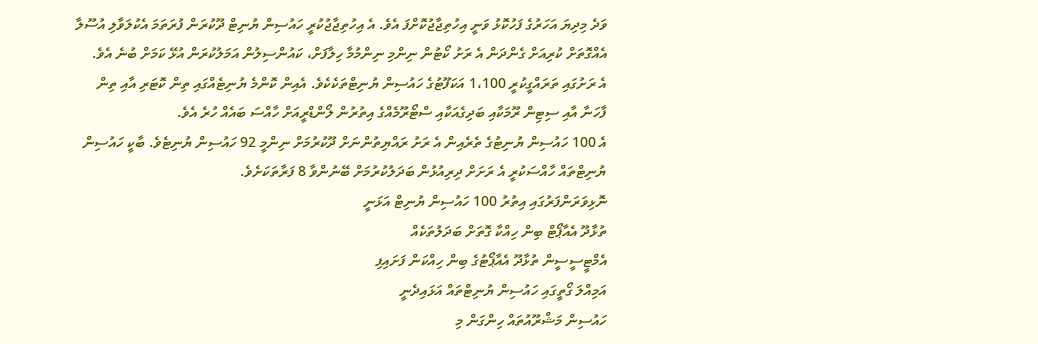ވަދެ މިދިޔަ އަހަރުގެ ފަހުކޮޅު ވަނީ އިހުތިޖާޖުކޮށްފަ އެވެ. އެ އިހުތިޖާޖުކުރީ ހައުސިން ޔުނިޓް ދޫކުރަން ފުރަތަމަ އެކުލަވާލި އުސޫލާ އެއްގޮތަށް ކުރިއަށް ގެންދަން އެ ރަށު ކޯޓުން ނިންމި ނިންމުމާ ހިލާފަށް، ކައުންސިލުން އަމަލުކުރަން އުޅޭ ކަމަށް ބުނެ އެވެ.
އެ ރަށުގައި ތަރައްގީކުރީ 1،100 އަކަފޫޓުގެ ހައުސިން ޔުނިޓްތަކެކެވެ. އެއިން ކޮންމެ ޔުނިޓެއްގައި ތިން ކޮޓަރި އާއި ތިން ފާހަނާ އާއި ސިޓިން ރޫމަކާއި ބަދިގެއަކާއި ސްޓޯރޫމެއްގެ އިތުރުން ލޯންޑްރީއަށް ހާއްސަ ބައެއް ހުރެ އެވެ.
އެ 100 ހައުސިން ޔުނިޓުގެ ތެރެއިން އެ ރަށު ރައްޔިތުންނަށް ދޫކުރުމަށް ނިންމީ 92 ހައުސިން ޔުނިޓެވެ. ބާކީ ހައުސިން ޔުނިޓްތައް ހާއްސަކުރީ އެ ރަށަށް ދިރިއުޅުން ބަދަލުކުރުމަށް ބޭނުންވާ 8 ފަރާތަކަށެވެ.
ނޮޅިވަރަންފަރުގައި އިތުރު 100 ހައުސިން ޔުނިޓް އަޅަނީ
ތުޅާދޫ އެއާޕޯޓް ބިން ހިއްކާ ގޮތަށް ބަދަލުތަކެއް
އެމްޓީސީސީން ތުޅާދޫ އެއާޕޯޓުގެ ބިން ހިއްކަން ފަށައިފި
އަމިއްލަ ގޯތީގައި ހައުސިން ޔުނިޓްތައް އަޅައިދެނީ
ހައުސިން މަޝްރޫއުތައް ހިންގަން މި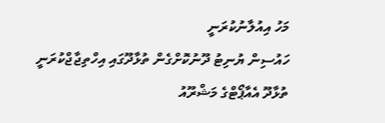މަހު އިއުލާނުކުރަނީ
ހައުސިން ޔުނިޓު ދޫނުކޮށްގެން ތުޅާދޫގައި އިހްތިޖާޖްކުރަނީ
ތުޅާދޫ އެއާޕޯޓްގެ މަޝްރޫއު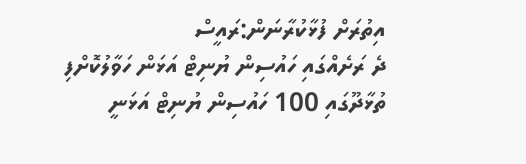އިތުރަށް ފުޅާކުރާނަން:ރައީސް
ދެ ރަށެއްގައި ހައުސިން ޔުނިޓް އަޅަން ހަވާލުކޮށްފި
ތުޅާދޫގައި 100 ހައުސިން ޔުނިޓް އަޅަނީ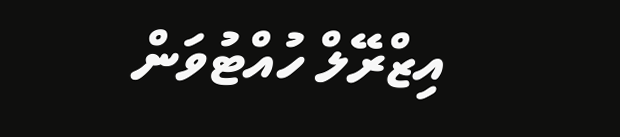އިޒްރޭލް ހުއްޓުވަން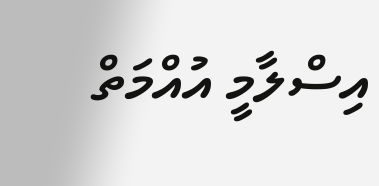އިސްލާމީ އުއްމަތް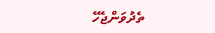ތެދުވަންޖެހޭ